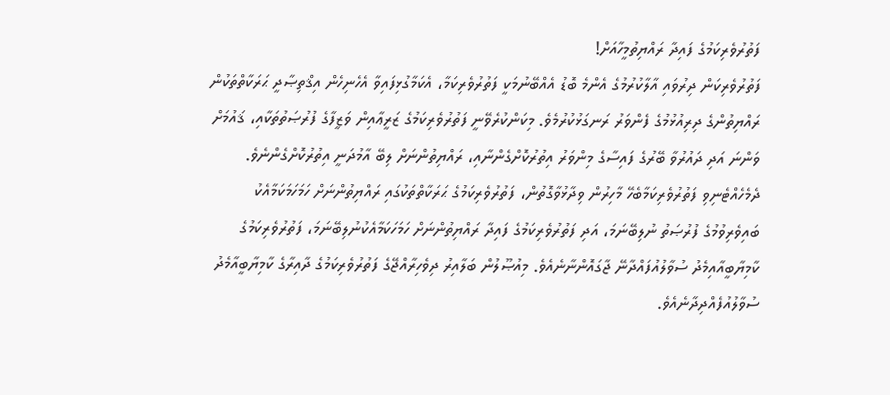ފަތުރުވެރިކަމުގެ ފައިދާ ރައްޔިތުމީހާއަށް!
ފަތުރުވެރިކަން ދިރުވައި އާލާކުރުމުގެ އެންމެ ބޮޑު އެއްބޭނުމަކީ ފަތުރުވެރިކަމާ، އެކަމާގުޅިފައިވާ އެހެނިހެން އިޤްތިޞާދީ ޙަރަކާތްތަކުން ރައްޔިތުންގެ ދިރިއުޅުމުގެ ފެންވަރު ރަނގަޅުކުރުމެވެ. މިކަންކުރެވޭނީ ފަތުރުވެރިކަމުގެ ޒަރީޢާއިން ވަޒީފާގެ ފުރުޞަތުތަކާއި، ޤައުމަށް ވަންނަ އަދި ދައުރުވާ ބޭރުގެ ފައިސާގެ މިންވަރު އިތުރުކޮށްގެންނާއި، ރައްޔިތުންނަށް ލިބޭ އާމުދަނީ އިތުރުކޮށްގެންނެވެ. ދެމެހެއްޓެނިވި ފަތުރުވެރިކަމާބެހޭ މާހިރުން ވިދާޅުވާގޮތުން، ފަތުރުވެރިކަމުގެ ޙަރަކާތްތަކުގައި ރައްޔިތުންނަށް ހަމަހަމަކަމާއެކު ބައިވެރިވުމުގެ ފުރުޞަތު ނުލިބޭނަމަ، އަދި ފަތުރުވެރިކަމުގެ ފައިދާ ރައްޔިތުންނަށް ހަމަހަކަމާއެކުނުލިބޭނަމަ، ފަތުރުވެރިކަމުގެ ކާމިޔާބީއާއިމެދު ސުވާލުއުފައްދާނޭ ޖާގައޮންނާނެއެވެ. މިއުޞޫލުން ބަލާއިރު ދިވެހިރާއްޖޭގެ ފަތުރުވެރިކަމުގެ ދާއިރާގެ ކާމިޔާބީއާމެދު ސުވާލުއުފެއްދިދާނެއެވެ.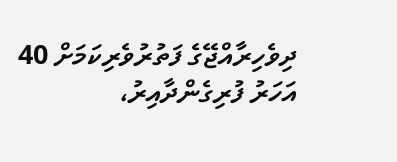ދިވެހިރާއްޖޭގެ ފަތުރުވެރިކަމަށް 40 އަހަރު ފުރިގެންދާއިރު،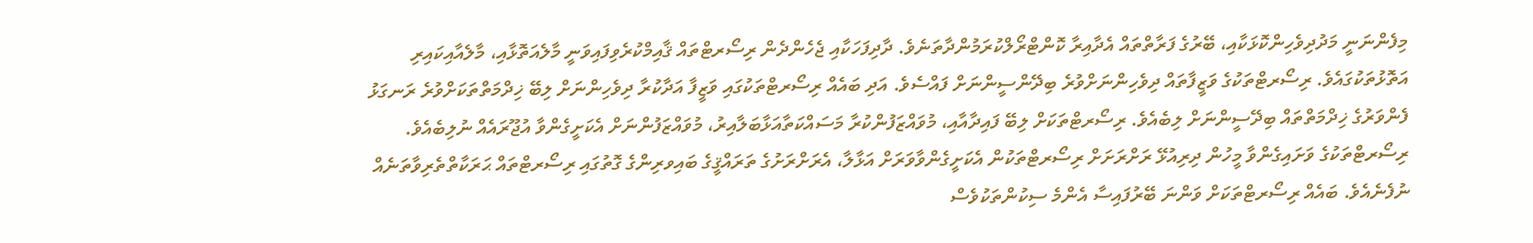މިފެންނަނީ މަދުދިވެހިންކޮޅަކާއި، ބޭރުގެ ފަރާތްތައް އެދާއިރާ ކޮންޓްރޯލްކުރަމުންދާތަނެވެ. ދާދިފަހަކާއި ޖެހެންދެން ރިސޯރޓްތައް ޤާއިމްކުރެވިފައިވަނީ މާލެއަތޮޅާއި، މާލެއާއިކައިރި އަތޮޅުތަކުގައެވެ. ރިސޯރޓްތަކުގެ ވަޒީފާތައް ދިވެހިންނަށްވުރެ ބިދޭންސީންނަށް ފައްސެވެ. އަދި ބައެއް ރިސޯރޓްތަކުގައި ވަޒީފާ އަދާކުރާ ދިވެހިންނަށް ލިބޭ ޚިދްމަތްތަކަށްވުރެ ރަނގަޅު ފެންވަރުގެ ޚިދްމަތްތައް ބިދޭސީންނަށް ލިބެއެވެ. ރިސޯރޓްތަކަށް ލިބޭ ފައިދާއާއި، މުވައްޒަފުންކުރާ މަސައްކަތާއަޅާބަލާއިރު، މުވައްޒަފުންނަށް އެކަށީގެންވާ އުޖޫރައެއް ނުލިބެއެވެ. ރިސޯރޓްތަކުގެ ވަށައިގެންވާ މީހުން ދިރިއުޅޭ ރަށްރަށަށް ރިސޯރޓްތަކުން އެކަށީގެންވާވަރަށް އަޅާލާ، އެރަށްރަށުގެ ތަރައްޤީގެ ބައިވރިންގެ ގޮތުގައި ރިސޯރޓްތައް ޙަރަކާތްތެރިވާތަނެއް ނުފެނެއެވެ. ބައެއް ރިސޯރޓްތަކަށް ވަންނަ ބޭރުފައިސާ އެންމެ ސިކުންތަކުވެސް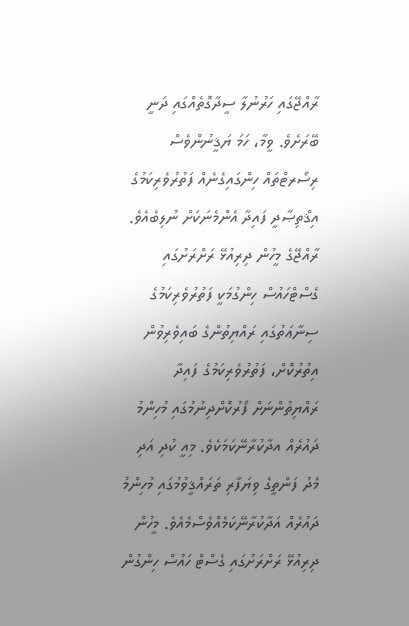ރާއްޖޭގައި ހަރުނުލާ ސީދާގޮތެއްގައި ދަނީ ބޭރަށެވެ. ވީމާ، ހަމަ ޔަޤީނުންވެސް ރިސޯރޓްތައް ހިންގައިގެނެއް ފަތުރުވެރިކަމުގެ އިޤްތިޞާދީ ފައިދާ އެންމެނަކަށް ނުލިބެއެވެ.
ރާއްޖޭގެ މީހުން ދިރިއުޅޭ ރަށްރަށުގައި ގެސްޓްހައުސް ހިންގުމަކީ ފަތުރުވެރިކަމުގެ ސިނާޢަތުގައި ރައްޔިތުންގެ ބައިވެރިވުން އިތުރުކޮށް، ފަތުރުވެރިކަމުގެ ފައިދާ ރައްޔިތުންނަށް ފޯރުކޮށްދިނުމުގައި މުހިންމު ދައުރެއް އދާކުރާނޭކަމަކެވެ. މިއީ ކުދި އަދި މެދު ފަންތީގެ ވިޔަފާރި ތަރައްޤީވުމުގައި މުހިންމު ދައުރެއް އަދާކުރާނޭކަމެއްވެސްމެއެވެ. މީހުން ދިރިއުޅޭ ރަށްރަށުގައި ގެސްޓް ހައުސް ހިންގުން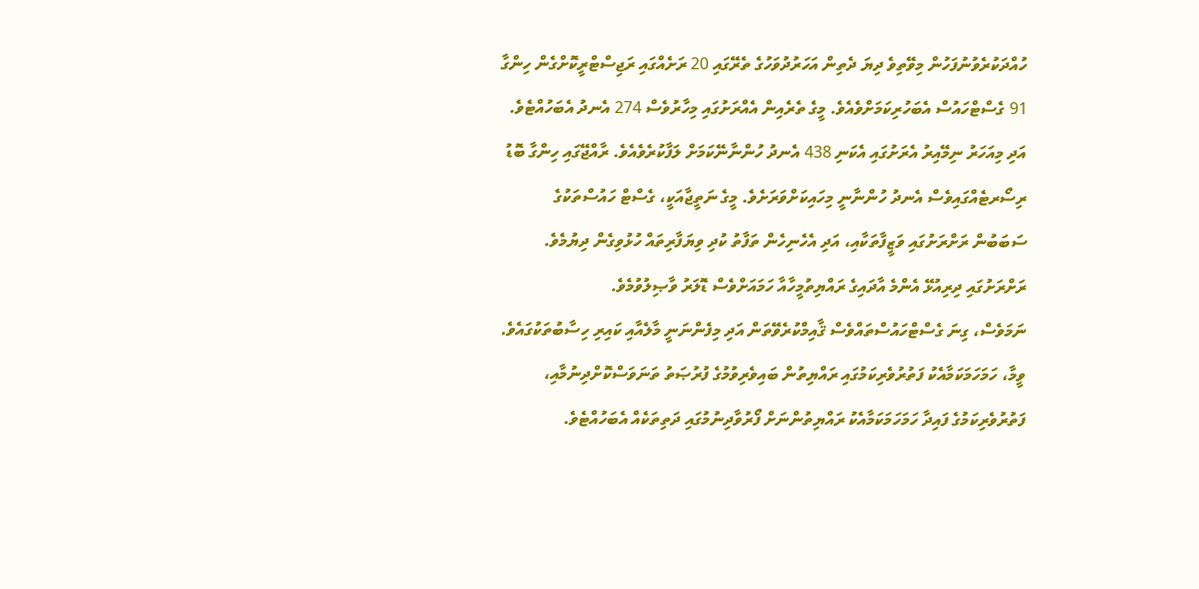ހުއްދަކުރެވުނުފަހުން މިވޭތިވެ ދިޔަ ދެތިން އަހަރުދުވަހުގެ ތެރޭގައި 20 ރަށެއްގައި ރަޖިސްޓްރީކޮށްގެން ހިންގާ 91 ގެސްޓްހައުސް އެބަހުރިކަމަށްވެއެވެ. މީގެ ތެރެއިން އެއްރަށުގައި މިހާރުވެސް 274 އެނދު އެބަހުއްޓެވެ. އަދި މިއަހަރު ނިމޭއިރު އެރަށުގައި އެކަނި 438 އެނދު ހުންނާނޭކަމަށް ލަފާކުރެވެއެވެ. ރާއްޖޭގައި ހިންގާ ބޮޑު ރިސޯރޓެއްގައިވެސް އެނދު ހުންނާނީ މިހައިކަށްވަރަށެވެ. މީގެ ނަތީޖާއަކީ، ގެސްޓް ހައުސްތަކުގެ ސަބަބުން ރަށްރަށުގައި ވަޒީފާތަކާއި، އަދި އެހެނިހެން ތަފާތު ކުދި ވިޔަފާރިތައް ހުޅުވިގެން ދިޔުމެވެ. ރަށްރަށުގައި ދިރިއުޅޭ އެންމެ އާދައިގެ ރައްޔިތުމީހާއާ ހަމައަށްވެސް ޑޮލަރު ވާޞިލުވުމެވެ.
ނަމަވެސް، ގިނަ ގެސްޓްހައުސްތައްވެސް ޤާއިމްކުރެވޭތަން އަދި މިފެންނަނީ މާލެއާއި ކައިރި ހިސާބުތަކުގައެވެ. ވީމާ، ހަމަހަމަކަމާއެކު ފަތުރުވެރިކަމުގައި ރައްޔިތުން ބައިވެރިވުމުގެ ފުރުޞަތު ތަނަވަސްކޮށްދިނުމާއި، ފަތުރުވެރިކަމުގެ ފައިދާ ހަމަހަމަކަމާއެކު ރައްޔިތުންނަށް ފޯރުވާދިނުމުގައި ދަތިތަކެއް އެބަހުއްޓެވެ.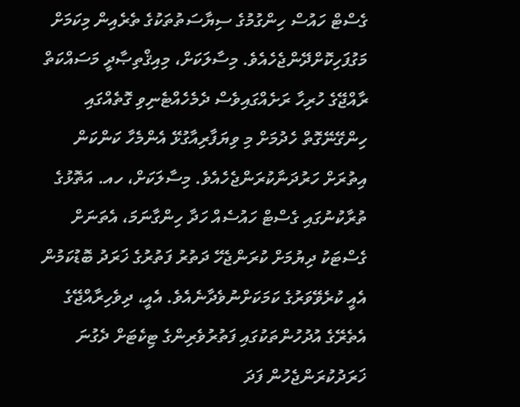ގެސްޓް ހައުސް ހިންގުމުގެ ސިޔާސަތުތަކުގެ ތެރެއިން މިކަމަށް މަގުފަހިކޮށްދޭންޖެހެއެވެ. މިސާލަކަށް، މިއިޤްތިޞާދީ މަސައްކަތް ރާއްޖޭގެ ހުރިހާ ރަށެއްގައިވެސް ދެމެހެއްޓެނިވި ގޮތެއްގައި ހިންގޭނޭގޮތް ހެދުމަށް މި ވިޔަފާރިއާގުޅޭ އެންމެހާ ކަންކަން އިތުރަށް ހަރުދަނާކުރަންޖެހެއެވެ. މިސާލަކަށް، ހއ. އަތޮޅުގެ ތުރާކުނުގައި ގެސްޓް ހައުސެއް ހަދާ ހިންގާނަމަ، އެތަނަށް ގެސްޓަކު ދިޔުމަށް ކުރަންޖެހޭ ދަތުރު ފަތުރުގެ ޚަރަދު ބޮޑުކަމުން އެއީ ކުރެވޭވަރުގެ ކަމަކަށްނުވެދާނެއެވެ. އެއީ، ދިވެހިރާއްޖޭގެ އެތެރޭގެ އުދުހުންތަކުގައި ފަތުރުވެރިންގެ ޓިކެޓަށް ދެގުނަ ޚަރަދުކުރަންޖެހުން ފަދަ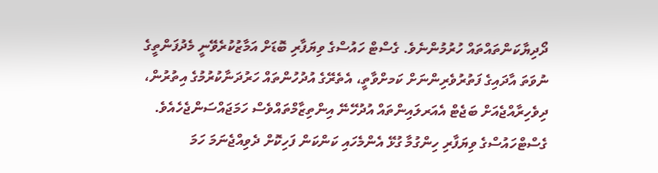ދޯދިޔާކަންތައްތައް ހުރުމުންނެވެ. ގެސްޓް ހައުސްގެ ވިޔަފާރި ބޮޑަށް އަމާޒުކުރެވޭނީ މެދުފަންތީގެ ނުވަތަ އާދައިގެ ފަތުރުވެރިންނަށް ކަމށްވާތީ، އެތެރޭގެ އުދުހުންތައް ހަރުދަނާކުރުމުގެ އިތުރުން، ދިވެހިރާއްޖެއަށް ބަޖެޓް އެއަރލައިންތައް އުދުހޭނޭ އިންތިޒާމްތައްވެސް ހަމަޖައްސަންޖެހެއެވެ. ގެސްޓްހައުސްގެ ވިޔަފާރި ހިންގުމާ ގުޅޭ އެންމެހައި ކަންކަން ފަހިކޮށް ދެވިއްޖެނަމަ ހަމަ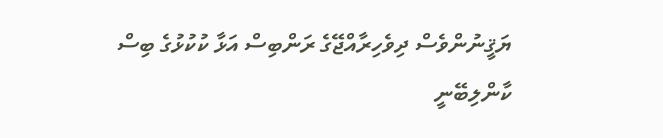ޔަޤީނުންވެސް ދިވެހިރާއްޖޭގެ ރަންބިސް އަޅާ ކުކުޅުގެ ބިސް ކާންލިބޭނީ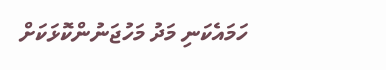ހަމައެކަނި މަދު މަހުޖަނުންކޮޅަކަށް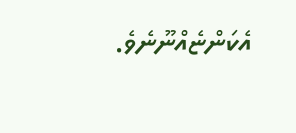އެކަންޏެއްނޫނެވެ.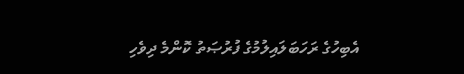އެބިހުގެ ރަހަބަލައިލުމުގެ ފުރުޞަތު ކޮންމެ ދިވެހި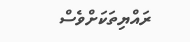ރައްޔިތަކަށްވެސް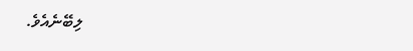ލިބޭނެއެވެ.